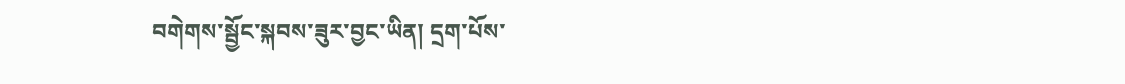བགེགས་སྦྱོང་སྐབས་ཟུར་བྱང་ཡིན། དྲག་པོས་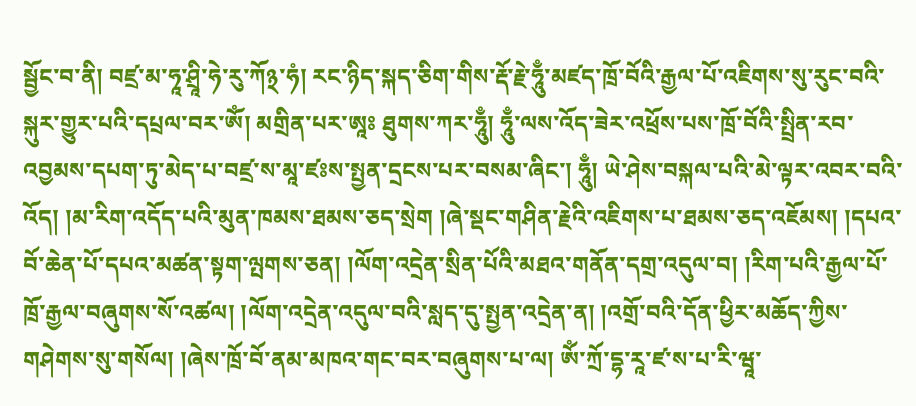སྦྱོང་བ་ནི། བཛྲ་མ་ཧཱ་ཤྲཱི་ཧེ་རུ་ཀོ྅་ཧཾ། རང་ཉིད་སྐད་ཅིག་གིས་རྡོ་རྗེ་ཧཱུྃ་མཛད་ཁྲོ་བོའི་རྒྱལ་པོ་འཇིགས་སུ་རུང་བའི་སྐུར་གྱུར་པའི་དཔྲལ་བར་ཨོཾ། མགྲིན་པར་ཨཱཿ ཐུགས་ཀར་ཧཱུྃ། ཧཱུྃ་ལས་འོད་ཟེར་འཕྲོས་པས་ཁྲོ་བོའི་སྤྲིན་རབ་འབྱམས་དཔག་ཏུ་མེད་པ་བཛྲ་ས་མཱ་ཛཿས་སྤྱན་དྲངས་པར་བསམ་ཞིང་། ཧཱུྃ། ཡེ་ཤེས་བསྐལ་པའི་མེ་ལྟར་འབར་བའི་འོད། །མ་རིག་འདོད་པའི་མུན་ཁམས་ཐམས་ཅད་སྲེག །ཞེ་སྡང་གཤིན་རྗེའི་འཇིགས་པ་ཐམས་ཅད་འཇོམས། །དཔའ་བོ་ཆེན་པོ་དཔའ་མཚན་སྟག་ལྤགས་ཅན། །ལོག་འདྲེན་སྲིན་པོའི་མཐའ་གནོན་དགྲ་འདུལ་བ། །རིག་པའི་རྒྱལ་པོ་ཁྲོ་རྒྱལ་བཞུགས་སོ་འཚལ། །ལོག་འདྲེན་འདུལ་བའི་སླད་དུ་སྤྱན་འདྲེན་ན། །འགྲོ་བའི་དོན་ཕྱིར་མཆོད་ཀྱིས་གཤེགས་སུ་གསོལ། །ཞེས་ཁྲོ་བོ་ནམ་མཁའ་གང་བར་བཞུགས་པ་ལ། ཨོཾ་ཀྲོ་དྷ་རཱ་ཛ་ས་པ་རི་ཝཱ་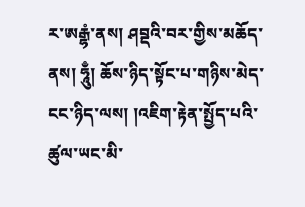ར་ཨརྒྷཾ་ནས། ཤབྡའི་བར་གྱིས་མཆོད་ནས། ཧཱུྃ། ཆོས་ཉིད་སྟོང་པ་གཉིས་མེད་ངང་ཉིད་ལས། །འཇིག་རྟེན་སྤྱོད་པའི་ཚུལ་ཡང་མི་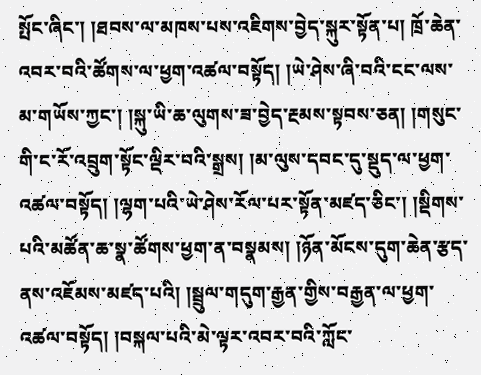སྤོང་ཞིང་། །ཐབས་ལ་མཁས་པས་འཇིགས་བྱེད་སྐུར་སྟོན་པ། ཁྲོ་ཆེན་འབར་བའི་ཚོགས་ལ་ཕྱག་འཚལ་བསྟོད། །ཡེ་ཤེས་ཞི་བའི་ངང་ལས་མ་གཡོས་ཀྱང་། །སྐུ་ཡི་ཆ་ལུགས་ཟ་བྱེད་རྔམས་སྟབས་ཅན། །གསུང་གི་ང་རོ་འབྲུག་སྟོང་ལྡིར་བའི་སྒྲས། །མ་ལུས་དབང་དུ་སྡུད་ལ་ཕྱག་འཚལ་བསྟོད། །ལྷག་པའི་ཡེ་ཤེས་རོལ་པར་སྟོན་མཛད་ཅིང་། །སྡིགས་པའི་མཚོན་ཆ་སྣ་ཚོགས་ཕྱག་ན་བསྣམས། །ཉོན་མོངས་དུག་ཆེན་རྩད་ནས་འཇོམས་མཛད་པའི། །སྦྲུལ་གདུག་རྒྱན་གྱིས་བརྒྱན་ལ་ཕྱག་འཚལ་བསྟོད། །བསྐལ་པའི་མེ་ལྟར་འབར་བའི་ཀློང་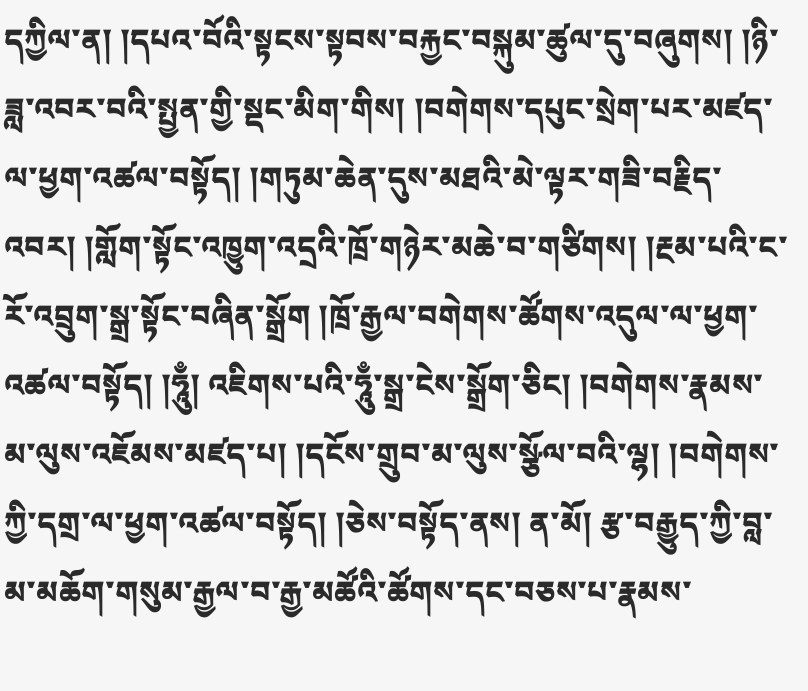དཀྱིལ་ན། །དཔའ་བོའི་སྟངས་སྟབས་བརྐྱང་བསྐུམ་ཚུལ་དུ་བཞུགས། །ཉི་ཟླ་འབར་བའི་སྤྱན་གྱི་སྡང་མིག་གིས། །བགེགས་དཔུང་སྲེག་པར་མཛད་ལ་ཕྱག་འཚལ་བསྟོད། །གཏུམ་ཆེན་དུས་མཐའི་མེ་ལྟར་གཟི་བརྗིད་འབར། །གློག་སྟོང་འཁྱུག་འདྲའི་ཁྲོ་གཉེར་མཆེ་བ་གཙིགས། །རྔམ་པའི་ང་རོ་འབྲུག་སྒྲ་སྟོང་བཞིན་སྒྲོག །ཁྲོ་རྒྱལ་བགེགས་ཚོགས་འདུལ་ལ་ཕྱག་འཚལ་བསྟོད། །ཧཱུྃ། འཇིགས་པའི་ཧཱུྃ་སྒྲ་ངེས་སྒྲོག་ཅིང། །བགེགས་རྣམས་མ་ལུས་འཇོམས་མཛད་པ། །དངོས་གྲུབ་མ་ལུས་སྩོལ་བའི་ལྷ། །བགེགས་ཀྱི་དགྲ་ལ་ཕྱག་འཚལ་བསྟོད། །ཅེས་བསྟོད་ནས། ན་མོ། རྩ་བརྒྱུད་ཀྱི་བླ་མ་མཆོག་གསུམ་རྒྱལ་བ་རྒྱ་མཚོའི་ཚོགས་དང་བཅས་པ་རྣམས་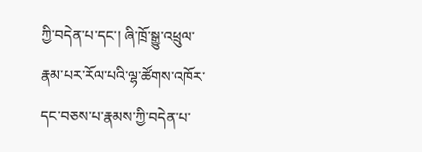ཀྱི་བདེན་པ་དང་། ཞི་ཁྲོ་སྒྱུ་འཕྲུལ་རྣམ་པར་རོལ་པའི་ལྷ་ཚོགས་འཁོར་དང་བཅས་པ་རྣམས་ཀྱི་བདེན་པ་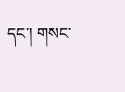དང་། གསང་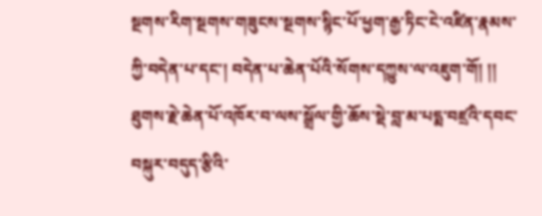སྔགས་རིག་སྔགས་གཟུངས་སྔགས་སྙིང་པོ་ཕྱག་རྒྱ་ཏིང་ངེ་འཛིན་རྣམས་ཀྱི་བདེན་པ་དང་། བདེན་པ་ཆེན་པོའི་སོགས་དཀྱུས་ལ་འཇུག་གོ། །།
ཐུགས་རྗེ་ཆེན་པོ་འཁོར་བ་ལས་སྒྲོལ་གྱི་ཆོས་སྡེ་བླ་མ་པདྨ་བཛྲའི་དབང་བསྐུར་བདུད་རྩིའི་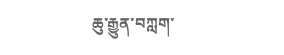ཆུ་རྒྱུན་བཀླག་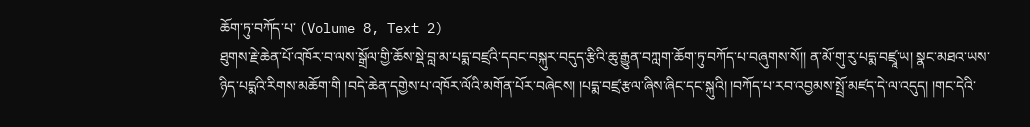ཆོག་ཏུ་བཀོད་པ་ (Volume 8, Text 2)
ཐུགས་རྗེ་ཆེན་པོ་འཁོར་བ་ལས་སྒྲོལ་གྱི་ཆོས་སྡེ་བླ་མ་པདྨ་བཛྲའི་དབང་བསྐུར་བདུད་རྩིའི་ཆུ་རྒྱུན་བཀླག་ཆོག་ཏུ་བཀོད་པ་བཞུགས་སོ།། ན་མོ་གུ་རུ་པདྨ་བཛྲཱ་ཡ། སྣང་མཐའ་ཡས་ཉིད་པདྨའི་རིགས་མཆོག་གི །བདེ་ཆེན་དགྱེས་པ་འཁོར་ལོའི་མགོན་པོར་བཞེངས། །པདྨ་བཛྲ་རྩལ་ཞིས་ཞིང་དང་སྐུའི། །བཀོད་པ་རབ་འབྱམས་སྤྲོ་མཛད་དེ་ལ་འདུད། །གང་དེའི་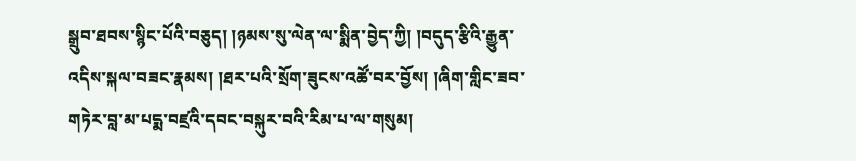སྒྲུབ་ཐབས་སྙིང་པོའི་བཅུད། །ཉམས་སུ་ལེན་ལ་སྨིན་བྱེད་ཀྱི། །བདུད་རྩིའི་རྒྱུན་འདིས་སྐལ་བཟང་རྣམས། །ཐར་པའི་སྲོག་ཟུངས་འཚོ་བར་བྱོས། །ཞིག་གླིང་ཟབ་གཏེར་བླ་མ་པདྨ་བཛྲའི་དབང་བསྐུར་བའི་རིམ་པ་ལ་གསུམ།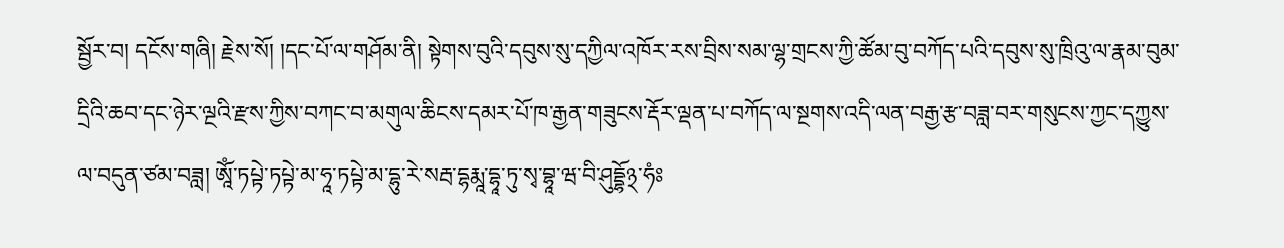སྦྱོར་བ། དངོས་གཞི། རྗེས་སོ། །དང་པོ་ལ་གཤོམ་ནི། སྟེགས་བུའི་དབུས་སུ་དཀྱིལ་འཁོར་རས་བྲིས་སམ་ལྷ་གྲངས་ཀྱི་ཚོམ་བུ་བཀོད་པའི་དབུས་སུ་ཁྲིའུ་ལ་རྣམ་བུམ་དྲིའི་ཆབ་དང་ཉེར་ལྔའི་རྫས་ཀྱིས་བཀང་བ་མགུལ་ཆིངས་དམར་པོ་ཁ་རྒྱན་གཟུངས་རྡོར་ལྡན་པ་བཀོད་ལ་སྔགས་འདི་ལན་བརྒྱ་རྩ་བཟླ་བར་གསུངས་ཀྱང་དཀྱུས་ལ་བདུན་ཙམ་བཟླ། ཨཱོཾ་ཏཔྟེ་ཏཔྟེ་མ་ཧཱ་ཏཔྟེ་མ་དྷུ་རེ་སརྦ་དྷརྨཱ་དྷཱ་ཏུ་སྭ་བྷཱ་ཝ་བི་ཤུདྡྷོ྅་ཧཾཿ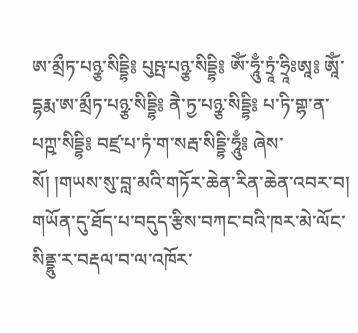ཨ་མྲྀཏ་པཉྩ་སིདྡྷི༔ པུཥྤ་པཉྩ་སིདྡྷི༔ ཨོཾ་ཧཱུྃ་ཏྲཱཾ་ཧྲཱིཿཨཱ༔ ཨཱོཾ་དྷརྨ་ཨ་མྲྀཏ་པཉྩ་སིདྡྷི༔ ནཻ་ཏྱ་པཉྩ་སིདྡྷི༔ པ་ཏི་གྷ་ན་པཀྵ་སིདྡྷི༔ བཛྲ་པ་ཏཾ་ག་སརྦ་སིདྡྷི་ཧཱུྃ༔ ཞེས་སོ། །གཡས་སུ་བླ་མའི་གཏོར་ཆེན་རིན་ཆེན་འབར་བ། གཡོན་དུ་ཐོད་པ་བདུད་རྩིས་བཀང་བའི་ཁར་མེ་ལོང་སིནྡྷུ་ར་བརྡལ་བ་ལ་འཁོར་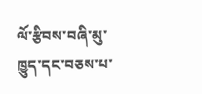ལོ་རྩིབས་བཞི་མུ་ཁྱུད་དང་བཅས་པ་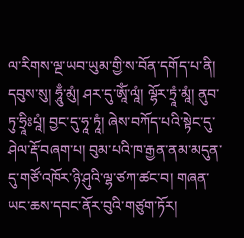ལ་རིགས་ལྔ་ཡབ་ཡུམ་གྱི་ས་བོན་དགོད་པ་ནི། དབུས་སུ། ཧཱུྃ་མུཾ། ཤར་དུ་ཨཱོཾ་ལཱཾ། ལྷོར་ཏྲཱཾ་མཱཾ། ནུབ་ཏུ་ཧྲཱིཿཔཱཾ། བྱང་དུ་ཧཱ་ཏཱཾ། ཞེས་བཀོད་པའི་སྟེང་དུ་ཤེལ་རྡོ་བཞག་པ། བུམ་པའི་ཁ་རྒྱན་ནམ་མདུན་དུ་གཙོ་འཁོར་ཉི་ཤུའི་ལྷ་ཙཀ་ཚང་བ། གཞན་ཡང་ཆས་དབང་ནོར་བུའི་གཙུག་ཏོར།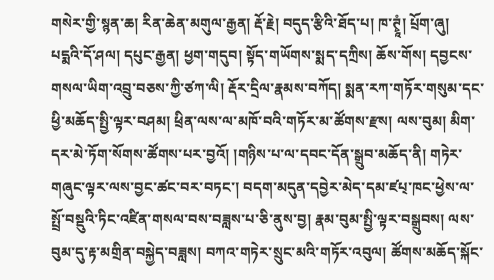གསེར་གྱི་སྙན་ཆ། རིན་ཆེན་མགུལ་རྒྱན། རྡོ་རྗེ། བདུད་རྩིའི་ཐོད་པ། ཁ་ཊྭཱཾ། པྲོག་ཞུ། པདྨའི་དོ་ཤལ། དཔུང་རྒྱན། ཕྱག་གདུབ། སྟོད་གཡོགས་སྨད་དཀྲིས། ཆོས་གོས། དབྱངས་གསལ་ཡིག་འབྲུ་བཅས་ཀྱི་ཙཀ་ལི། རྡོར་དྲིལ་རྣམས་བཀོད། སྨན་རཀ་གཏོར་གསུམ་དང་ཕྱི་མཆོད་སྤྱི་ལྟར་བཤམ། ཕྲིན་ལས་ལ་མཁོ་བའི་གཏོར་མ་ཚོགས་རྫས། ལས་བུམ། མིག་དར་མེ་ཏོག་སོགས་ཚོགས་པར་བྱའོ། །གཉིས་པ་ལ་དབང་དོན་སྒྲུབ་མཆོད་ནི། གཏེར་གཞུང་ལྟར་ལས་བྱང་ཚང་བར་བཏང་། བདག་མདུན་དབྱེར་མེད་དམ་ཛཔ྄་ཁང་ཕྱེས་ལ་སྤྲོ་བསྡུའི་ཏིང་འཛིན་གསལ་བས་བཟླས་པ་ཅི་ནུས་བྱ། རྣམ་བུམ་སྤྱི་ལྟར་བསྒྲུབས། ལས་བུམ་དུ་རྟ་མགྲིན་བསྐྱེད་བཟླས། བཀའ་གཏེར་སྲུང་མའི་གཏོར་འབུལ། ཚོགས་མཆོད་སྐོང་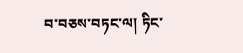བ་བཅས་བཏང་ལ། ཏིང་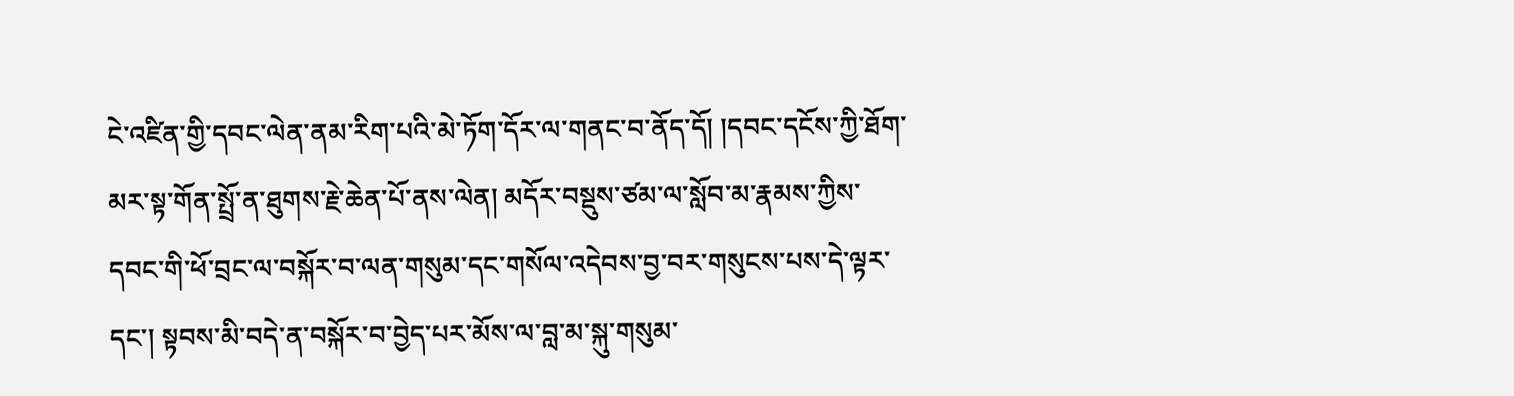ངེ་འཛིན་གྱི་དབང་ལེན་ནམ་རིག་པའི་མེ་ཏོག་དོར་ལ་གནང་བ་ནོད་དོ། །དབང་དངོས་ཀྱི་ཐོག་མར་སྟ་གོན་སྤྲོ་ན་ཐུགས་རྗེ་ཆེན་པོ་ནས་ལེན། མདོར་བསྡུས་ཙམ་ལ་སློབ་མ་རྣམས་ཀྱིས་དབང་གི་ཕོ་བྲང་ལ་བསྐོར་བ་ལན་གསུམ་དང་གསོལ་འདེབས་བྱ་བར་གསུངས་པས་དེ་ལྟར་དང་། སྟབས་མི་བདེ་ན་བསྐོར་བ་བྱེད་པར་མོས་ལ་བླ་མ་སྐུ་གསུམ་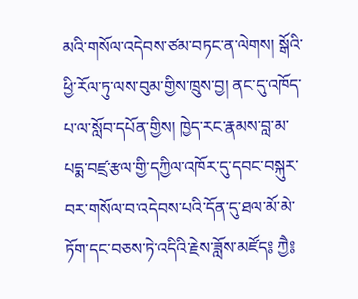མའི་གསོལ་འདེབས་ཙམ་བཏང་ན་ལེགས། སྒོའི་ཕྱི་རོལ་ཏུ་ལས་བུམ་གྱིས་ཁྲུས་བྱ། ནང་དུ་འཁོད་པ་ལ་སློབ་དཔོན་གྱིས། ཁྱེད་རང་རྣམས་བླ་མ་པདྨ་བཛྲ་རྩལ་གྱི་དཀྱིལ་འཁོར་དུ་དབང་བསྐུར་བར་གསོལ་བ་འདེབས་པའི་དོན་དུ་ཐལ་མོ་མེ་ཏོག་དང་བཅས་ཏེ་འདིའི་རྗེས་ཟློས་མཛོད༔ ཀྱཻ༔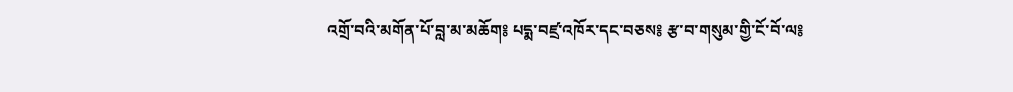འགྲོ་བའི་མགོན་པོ་བླ་མ་མཆོག༔ པདྨ་བཛྲ་འཁོར་དང་བཅས༔ རྩ་བ་གསུམ་གྱི་ངོ་བོ་ལ༔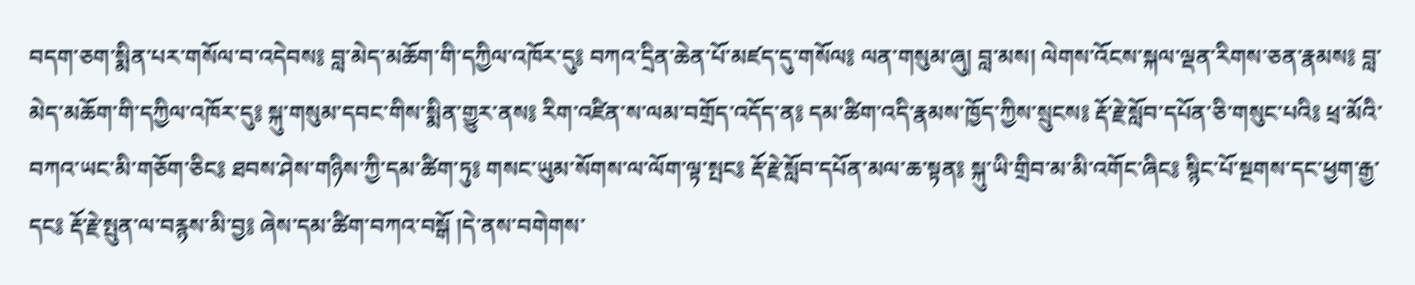བདག་ཅག་སྨིན་པར་གསོལ་བ་འདེབས༔ བླ་མེད་མཆོག་གི་དཀྱིལ་འཁོར་དུ༔ བཀའ་དྲིན་ཆེན་པོ་མཛད་དུ་གསོལ༔ ལན་གསུམ་ཞུ། བླ་མས། ལེགས་འོངས་སྐལ་ལྡན་རིགས་ཅན་རྣམས༔ བླ་མེད་མཆོག་གི་དཀྱིལ་འཁོར་དུ༔ སྐུ་གསུམ་དབང་གིས་སྨིན་གྱུར་ནས༔ རིག་འཛིན་ས་ལམ་བགྲོད་འདོད་ན༔ དམ་ཚིག་འདི་རྣམས་ཁྱོད་ཀྱིས་སྲུངས༔ རྡོ་རྗེ་སློབ་དཔོན་ཅི་གསུང་པའི༔ ཕྲ་མོའི་བཀའ་ཡང་མི་གཅོག་ཅིང༔ ཐབས་ཤེས་གཉིས་ཀྱི་དམ་ཚིག་ཏུ༔ གསང་ཡུམ་སོགས་ལ་ལོག་ལྟ་སྤང༔ རྡོ་རྗེ་སློབ་དཔོན་མལ་ཆ་སྟན༔ སྐུ་ཡི་གྲིབ་མ་མི་འགོང་ཞིང༔ སྙིང་པོ་སྔགས་དང་ཕྱག་རྒྱ་དང༔ རྡོ་རྗེ་སྤུན་ལ་བརྙས་མི་བྱ༔ ཞེས་དམ་ཚིག་བཀའ་བསྒོ །དེ་ནས་བགེགས་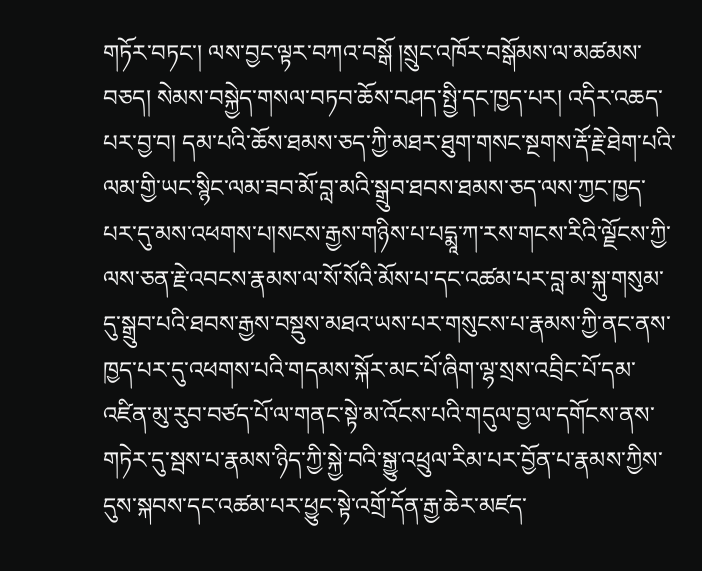གཏོར་བཏང་། ལས་བྱང་ལྟར་བཀའ་བསྒོ །སྲུང་འཁོར་བསྒོམས་ལ་མཚམས་བཅད། སེམས་བསྐྱེད་གསལ་བཏབ་ཆོས་བཤད་སྤྱི་དང་ཁྱད་པར། འདིར་འཆད་པར་བྱ་བ། དམ་པའི་ཆོས་ཐམས་ཅད་ཀྱི་མཐར་ཐུག་གསང་སྔགས་རྡོ་རྗེ་ཐེག་པའི་ལམ་གྱི་ཡང་སྙིང་ལམ་ཟབ་མོ་བླ་མའི་སྒྲུབ་ཐབས་ཐམས་ཅད་ལས་ཀྱང་ཁྱད་པར་དུ་མས་འཕགས་པ།སངས་རྒྱས་གཉིས་པ་པདྨཱ་ཀ་རས་གངས་རིའི་ལྗོངས་ཀྱི་ལས་ཅན་རྗེ་འབངས་རྣམས་ལ་སོ་སོའི་མོས་པ་དང་འཚམ་པར་བླ་མ་སྐུ་གསུམ་དུ་སྒྲུབ་པའི་ཐབས་རྒྱས་བསྡུས་མཐའ་ཡས་པར་གསུངས་པ་རྣམས་ཀྱི་ནང་ནས་ཁྱད་པར་དུ་འཕགས་པའི་གདམས་སྐོར་མང་པོ་ཞིག་ལྷ་སྲས་འབྲིང་པོ་དམ་འཛིན་མུ་རུབ་བཙད་པོ་ལ་གནང་སྟེ་མ་འོངས་པའི་གདུལ་བྱ་ལ་དགོངས་ནས་གཏེར་དུ་སྦས་པ་རྣམས་ཉིད་ཀྱི་སྐྱེ་བའི་སྒྱུ་འཕྲུལ་རིམ་པར་བྱོན་པ་རྣམས་ཀྱིས་དུས་སྐབས་དང་འཚམ་པར་ཕྱུང་སྟེ་འགྲོ་དོན་རྒྱ་ཆེར་མཛད་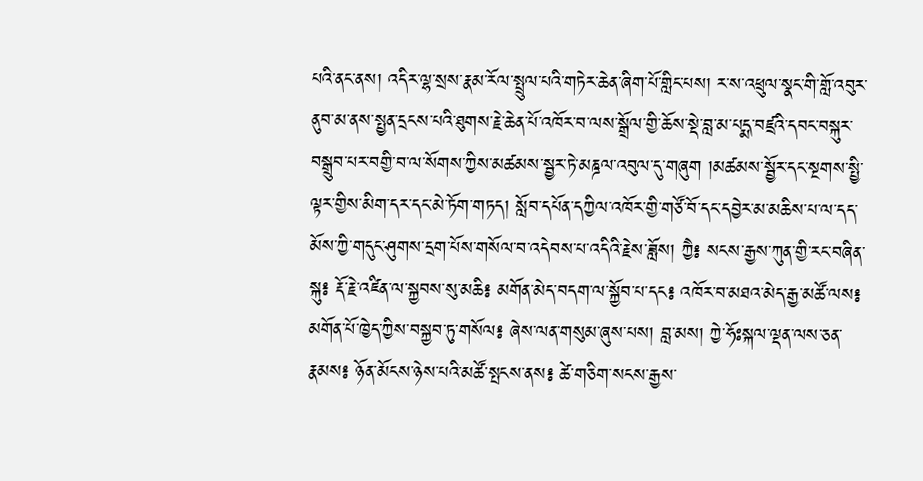པའི་ནང་ནས། འདིར་ལྷ་སྲས་རྣམ་རོལ་སྤྲུལ་པའི་གཏེར་ཆེན་ཞིག་པོ་གླིང་པས། ར་ས་འཕྲུལ་སྣང་གི་གློ་འབུར་ནུབ་མ་ནས་སྤྱན་དྲངས་པའི་ཐུགས་རྗེ་ཆེན་པོ་འཁོར་བ་ལས་སྒྲོལ་གྱི་ཆོས་སྡེ་བླ་མ་པདྨ་བཛྲའི་དབང་བསྐུར་བསྒྲུབ་པར་བགྱི་བ་ལ་སོགས་ཀྱིས་མཚམས་སྦྱར་ཏེ་མཎྜལ་འབུལ་དུ་གཞུག །མཚམས་སྦྱོར་དང་སྔགས་སྤྱི་ལྟར་གྱིས་མིག་དར་དང་མེ་ཏོག་གཏད། སློབ་དཔོན་དཀྱིལ་འཁོར་གྱི་གཙོ་བོ་དང་དབྱེར་མ་མཆིས་པ་ལ་དད་མོས་ཀྱི་གདུང་ཤུགས་དྲག་པོས་གསོལ་བ་འདེབས་པ་འདིའི་རྗེས་ཟློས། ཀྱཻ༔ སངས་རྒྱས་ཀུན་གྱི་རང་བཞིན་སྐུ༔ རྡོ་རྗེ་འཛིན་ལ་སྐྱབས་སུ་མཆི༔ མགོན་མེད་བདག་ལ་སྐྱོབ་པ་དང༔ འཁོར་བ་མཐའ་མེད་རྒྱ་མཚོ་ལས༔ མགོན་པོ་ཁྱེད་ཀྱིས་བསྐྱབ་ཏུ་གསོལ༔ ཞེས་ལན་གསུམ་ཞུས་པས། བླ་མས། ཀྱེ་ཧོཿསྐལ་ལྡན་ལས་ཅན་རྣམས༔ ཉོན་མོངས་ཉེས་པའི་མཚོ་སྤངས་ནས༔ ཚེ་གཅིག་སངས་རྒྱས་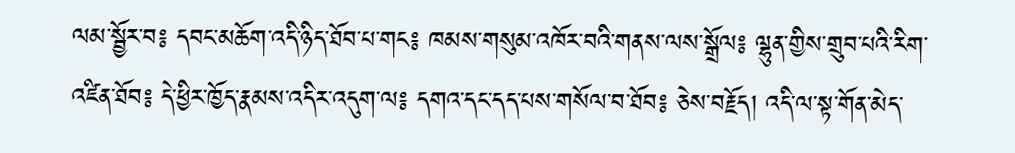ལམ་སྦྱོར་བ༔ དབང་མཆོག་འདི་ཉིད་ཐོབ་པ་གང༔ ཁམས་གསུམ་འཁོར་བའི་གནས་ལས་སྒྲོལ༔ ལྷུན་གྱིས་གྲུབ་པའི་རིག་འཛིན་ཐོབ༔ དེ་ཕྱིར་ཁྱོད་རྣམས་འདིར་འདུག་ལ༔ དགའ་དང་དད་པས་གསོལ་བ་ཐོབ༔ ཅེས་བརྗོད། འདི་ལ་སྟ་གོན་མེད་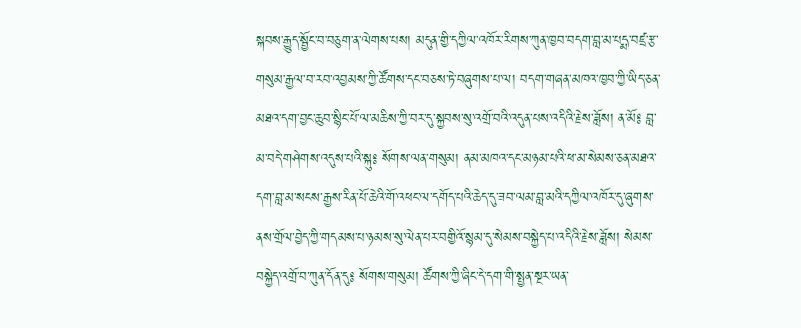སྐབས་རྒྱུད་སྦྱོང་བ་བཅུག་ན་ལེགས་པས། མདུན་གྱི་དཀྱིལ་འཁོར་རིགས་ཀུན་ཁྱབ་བདག་བླ་མ་པདྨ་བཛྲ་རྩ་གསུམ་རྒྱལ་བ་རབ་འབྱམས་ཀྱི་ཚོགས་དང་བཅས་ཏེ་བཞུགས་པ་ལ། བདག་གཞན་མཁའ་ཁྱབ་ཀྱི་ཡིད་ཅན་མཐའ་དག་བྱང་ཆུབ་སྙིང་པོ་ལ་མཆིས་ཀྱི་བར་དུ་སྐྱབས་སུ་འགྲོ་བའི་འདུན་པས་འདིའི་རྗེས་ཟློས། ན་མོ༔ བླ་མ་བདེ་གཤེགས་འདུས་པའི་སྐུ༔ སོགས་ལན་གསུམ། ནམ་མཁའ་དང་མཉམ་པའི་ཕ་མ་སེམས་ཅན་མཐའ་དག་བླ་མ་སངས་རྒྱས་རིན་པོ་ཆེའི་གོ་འཕང་ལ་དགོད་པའི་ཆེད་དུ་ཟབ་ལམ་བླ་མའི་དཀྱིལ་འཁོར་དུ་ཞུགས་ནས་གྲོལ་བྱེད་ཀྱི་གདམས་པ་ཉམས་སུ་ལེན་པར་བགྱིའོ་སྙམ་དུ་སེམས་བསྐྱེད་པ་འདིའི་རྗེས་ཟློས། སེམས་བསྐྱེད་འགྲོ་བ་ཀུན་དོན་དུ༔ སོགས་གསུམ། ཚོགས་ཀྱི་ཞིང་དེ་དག་གི་སྤྱན་སྔར་ཡན་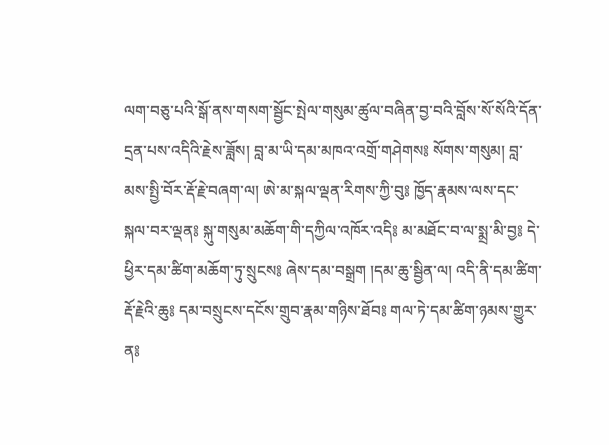ལག་བཅུ་པའི་སྒོ་ནས་གསག་སྦྱོང་སྤེལ་གསུམ་ཚུལ་བཞིན་བྱ་བའི་བློས་སོ་སོའི་དོན་དྲན་པས་འདིའི་རྗེས་ཟློས། བླ་མ་ཡི་དམ་མཁའ་འགྲོ་གཤེགས༔ སོགས་གསུམ། བླ་མས་སྤྱི་བོར་རྡོ་རྗེ་བཞག་ལ། ཨེ་མ་སྐལ་ལྡན་རིགས་ཀྱི་བུ༔ ཁྱོད་རྣམས་ལས་དང་སྐལ་བར་ལྡན༔ སྐུ་གསུམ་མཆོག་གི་དཀྱིལ་འཁོར་འདི༔ མ་མཐོང་བ་ལ་སྨྲ་མི་བྱ༔ དེ་ཕྱིར་དམ་ཚིག་མཆོག་ཏུ་སྲུངས༔ ཞེས་དམ་བསྒྲག །དམ་ཆུ་སྦྱིན་ལ། འདི་ནི་དམ་ཚིག་རྡོ་རྗེའི་ཆུ༔ དམ་བསྲུངས་དངོས་གྲུབ་རྣམ་གཉིས་ཐོབ༔ གལ་ཏེ་དམ་ཚིག་ཉམས་གྱུར་ན༔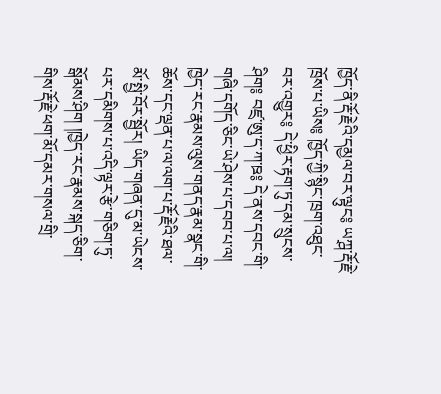ཁྱོད་ནི་རྡོ་རྗེའི་དམྱལ་བར་ལྟུང༔ ཡཀྴ་རྡོ་རྗེ་ཁྲོས་པ་ཡིས༔ ཁྱོད་ཀྱི་སྙིང་ཁྲག་འཐུང་བར་འགྱུར༔ དེ་ཕྱིར་རྟག་ཏུ་དམ་སྲུངས་ཤིག༔ བཛྲ་ཨུ་ད་ཀ་ཋ༔ དེ་ནས་དབང་གི་གཞི་དགོད་ཅིང་ཡེ་ཤེས་པ་དབབ་པ་ལ། ཁྱེད་རང་རྣམས་ལུས་གནད་རྣམ་སྣང་གི་ཆོས་དང་ལྡན་པ་ལ་ལག་པ་རྡོ་རྗེའི་ཐལ་མོ་སྤྱི་བོར་སྦྱོར། ཡིད་གཞན་དུ་མ་ཡེངས་པར་དམིགས་པ་འདི་ལྟར་རྩེ་གཅིག་ཏུ་སྒོམས་ཤིག །ཁྱེད་རང་རྣམས་སྐད་ཅིག་གིས་རྡོ་རྗེ་ཕག་མོ་དམར་གསལ་གྲི་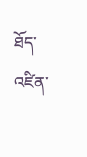ཐོད་འཛིན་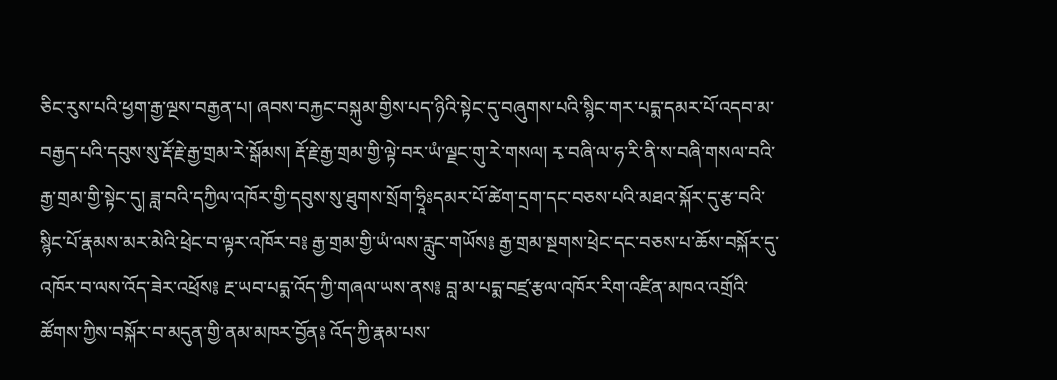ཅིང་རུས་པའི་ཕྱག་རྒྱ་ལྔས་བརྒྱན་པ། ཞབས་བརྐྱང་བསྐུམ་གྱིས་པད་ཉིའི་སྟེང་དུ་བཞུགས་པའི་སྙིང་གར་པདྨ་དམར་པོ་འདབ་མ་བརྒྱད་པའི་དབུས་སུ་རྡོ་རྗེ་རྒྱ་གྲམ་རེ་སྒོམས། རྡོ་རྗེ་རྒྱ་གྲམ་གྱི་ལྟེ་བར་ཡཾ་ལྗང་གུ་རེ་གསལ། རྭ་བཞི་ལ་ཧ་རི་ནི་ས་བཞི་གསལ་བའི་རྒྱ་གྲམ་གྱི་སྟེང་དུ། ཟླ་བའི་དཀྱིལ་འཁོར་གྱི་དབུས་སུ་ཐུགས་སྲོག་ཧྲཱིཿདམར་པོ་ཚེག་དྲག་དང་བཅས་པའི་མཐའ་སྐོར་དུ་རྩ་བའི་སྙིང་པོ་རྣམས་མར་མེའི་ཕྲེང་བ་ལྟར་འཁོར་བ༔ རྒྱ་གྲམ་གྱི་ཡཾ་ལས་རླུང་གཡོས༔ རྒྱ་གྲམ་སྔགས་ཕྲེང་དང་བཅས་པ་ཆོས་བསྐོར་དུ་འཁོར་བ་ལས་འོད་ཟེར་འཕྲོས༔ རྔ་ཡབ་པདྨ་འོད་ཀྱི་གཞལ་ཡས་ནས༔ བླ་མ་པདྨ་བཛྲ་རྩལ་འཁོར་རིག་འཛིན་མཁའ་འགྲོའི་ཚོགས་ཀྱིས་བསྐོར་བ་མདུན་གྱི་ནམ་མཁར་བྱོན༔ འོད་ཀྱི་རྣམ་པས་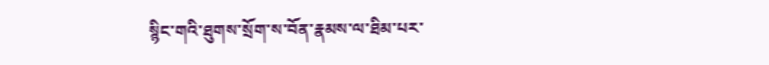སྙིང་གའི་ཐུགས་སྲོག་ས་བོན་རྣམས་ལ་ཐིམ་པར་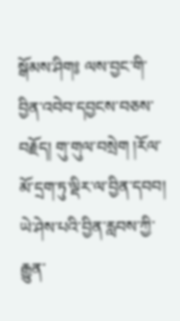སྒོམས་ཤིག༔ ལས་བྱང་གི་བྱིན་འབེབ་དབྱངས་བཅས་བརྗོད། གུ་གུལ་བསྲེག །རོལ་མོ་དྲག་ཏུ་ལྡིར་ལ་བྱིན་དབབ། ཡེ་ཤེས་པའི་བྱིན་རླབས་ཀྱི་རྒྱུན་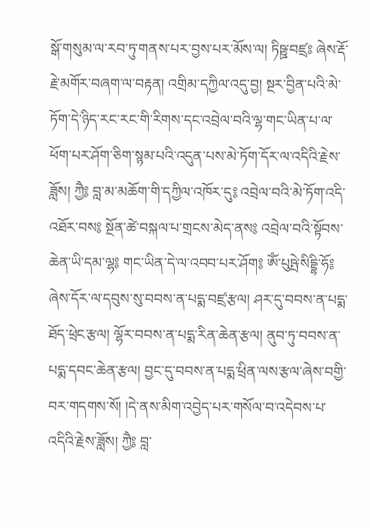སྒོ་གསུམ་ལ་རབ་ཏུ་གནས་པར་བྱས་པར་མོས་ལ། ཏིཥྛ་བཛྲཿ ཞེས་རྡོ་རྗེ་མགོར་བཞག་ལ་བརྟན། འགྲིམ་དཀྱིལ་འདུ་བྱ། སྔར་བྱིན་པའི་མེ་ཏོག་དེ་ཉིད་རང་རང་གི་རིགས་དང་འབྲེལ་བའི་ལྷ་གང་ཡིན་པ་ལ་ཕོག་པར་ཤོག་ཅིག་སྙམ་པའི་འདུན་པས་མེ་ཏོག་དོར་ལ་འདིའི་རྗེས་ཟློས། ཀྱཻ༔ བླ་མ་མཆོག་གི་དཀྱིལ་འཁོར་དུ༔ འབྲེལ་བའི་མེ་ཏོག་འདི་འཐོར་བས༔ སྔོན་ཚེ་བསྐལ་པ་གྲངས་མེད་ནས༔ འབྲེལ་བའི་སྟོབས་ཆེན་ཡི་དམ་ལྷ༔ གང་ཡིན་དེ་ལ་འབབ་པར་ཤོག༔ ཨོཾ་པུཥྤེ་སིདྡྷི་ཧོ༔ ཞེས་དོར་ལ་དབུས་སུ་བབས་ན་པདྨ་བཛྲ་རྩལ། ཤར་དུ་བབས་ན་པདྨ་ཐོད་ཕྲེང་རྩལ། ལྷོར་བབས་ན་པདྨ་རིན་ཆེན་རྩལ། ནུབ་ཏུ་བབས་ན་པདྨ་དབང་ཆེན་རྩལ། བྱང་དུ་བབས་ན་པདྨ་ཕྲིན་ལས་རྩལ་ཞེས་བགྱི་བར་གདགས་སོ། །དེ་ནས་མིག་འབྱེད་པར་གསོལ་བ་འདེབས་པ་འདིའི་རྗེས་ཟློས། ཀྱཻ༔ བླ་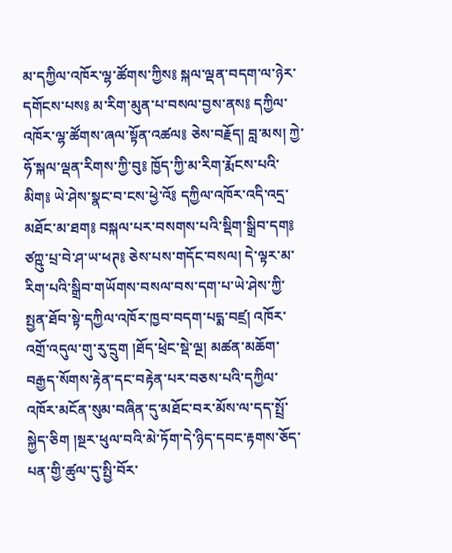མ་དཀྱིལ་འཁོར་ལྷ་ཚོགས་ཀྱིས༔ སྐལ་ལྡན་བདག་ལ་ཉེར་དགོངས་པས༔ མ་རིག་མུན་པ་བསལ་བྱས་ནས༔ དཀྱིལ་འཁོར་ལྷ་ཚོགས་ཞལ་སྟོན་འཚལ༔ ཅེས་བརྗོད། བླ་མས། ཀྱེ་ཧོ་སྐལ་ལྡན་རིགས་ཀྱི་བུ༔ ཁྱོད་ཀྱི་མ་རིག་རྨོངས་པའི་མིག༔ ཡེ་ཤེས་སྣང་བ་ངས་ཕྱེ་འོ༔ དཀྱིལ་འཁོར་འདི་འདྲ་མཐོང་མ་ཐག༔ བསྐལ་པར་བསགས་པའི་སྡིག་སྒྲིབ་དག༔ ཙཀྵུ་པྲ་བེ་ཤ་ཡ་ཕཊ༔ ཅེས་པས་གདོང་བསལ། དེ་ལྟར་མ་རིག་པའི་སྒྲིབ་གཡོགས་བསལ་བས་དག་པ་ཡེ་ཤེས་ཀྱི་སྤྱན་ཐོབ་སྟེ་དཀྱིལ་འཁོར་ཁྱབ་བདག་པདྨ་བཛྲ། འཁོར་འགྲོ་འདུལ་གུ་རུ་དྲུག །ཐོད་ཕྲེང་སྡེ་ལྔ། མཚན་མཆོག་བརྒྱད་སོགས་རྟེན་དང་བརྟེན་པར་བཅས་པའི་དཀྱིལ་འཁོར་མངོན་སུམ་བཞིན་དུ་མཐོང་བར་མོས་ལ་དད་སྤྲོ་སྐྱེད་ཅིག །སྔར་ཕུལ་བའི་མེ་ཏོག་དེ་ཉིད་དབང་རྟགས་ཅོད་པན་གྱི་ཚུལ་དུ་སྤྱི་བོར་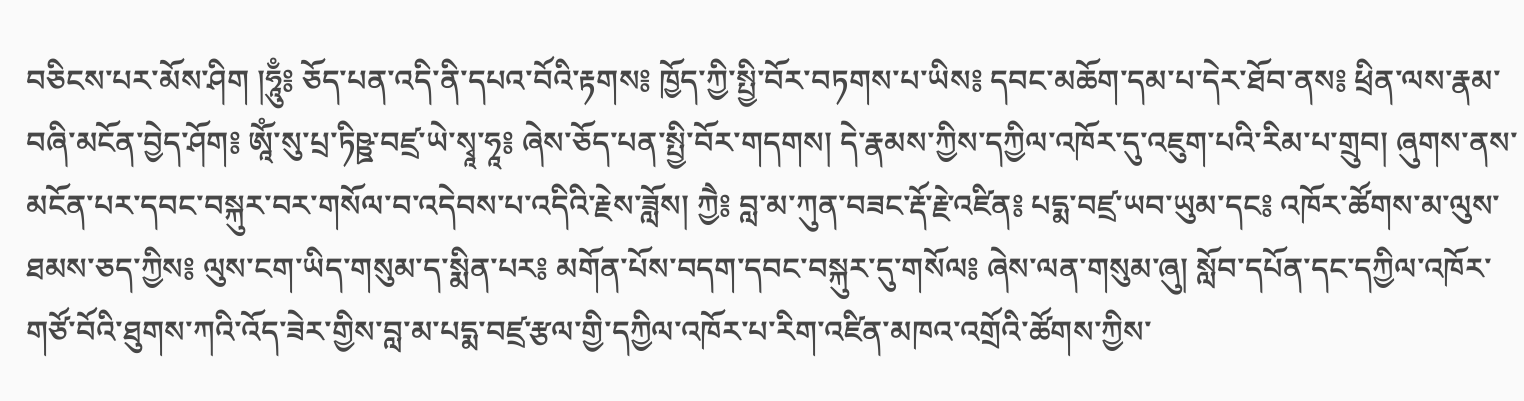བཅིངས་པར་མོས་ཤིག །ཧཱུྃ༔ ཅོད་པན་འདི་ནི་དཔའ་བོའི་རྟགས༔ ཁྱོད་ཀྱི་སྤྱི་བོར་བཏགས་པ་ཡིས༔ དབང་མཆོག་དམ་པ་དེར་ཐོབ་ནས༔ ཕྲིན་ལས་རྣམ་བཞི་མངོན་བྱེད་ཤོག༔ ཨཱོཾ་སུ་པྲ་ཏིཥྛ་བཛྲ་ཡེ་སྭཱ་ཧཱ༔ ཞེས་ཅོད་པན་སྤྱི་བོར་གདགས། དེ་རྣམས་ཀྱིས་དཀྱིལ་འཁོར་དུ་འཇུག་པའི་རིམ་པ་གྲུབ། ཞུགས་ནས་མངོན་པར་དབང་བསྐུར་བར་གསོལ་བ་འདེབས་པ་འདིའི་རྗེས་ཟློས། ཀྱཻ༔ བླ་མ་ཀུན་བཟང་རྡོ་རྗེ་འཛིན༔ པདྨ་བཛྲ་ཡབ་ཡུམ་དང༔ འཁོར་ཚོགས་མ་ལུས་ཐམས་ཅད་ཀྱིས༔ ལུས་ངག་ཡིད་གསུམ་ད་སྨིན་པར༔ མགོན་པོས་བདག་དབང་བསྐུར་དུ་གསོལ༔ ཞེས་ལན་གསུམ་ཞུ། སློབ་དཔོན་དང་དཀྱིལ་འཁོར་གཙོ་བོའི་ཐུགས་ཀའི་འོད་ཟེར་གྱིས་བླ་མ་པདྨ་བཛྲ་རྩལ་གྱི་དཀྱིལ་འཁོར་པ་རིག་འཛིན་མཁའ་འགྲོའི་ཚོགས་ཀྱིས་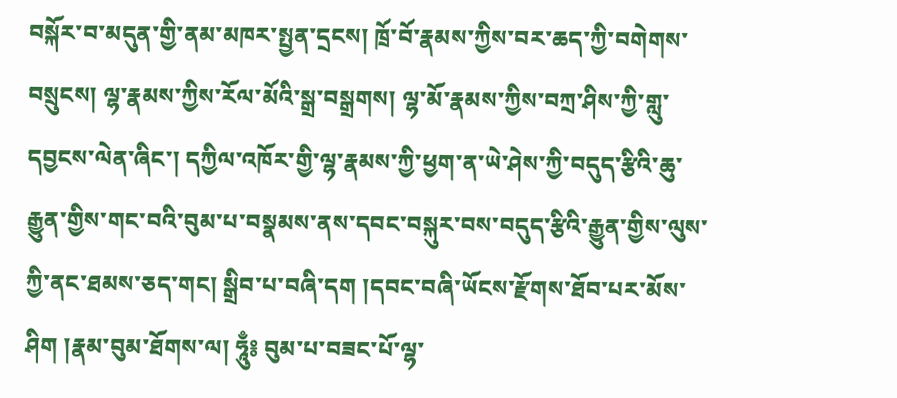བསྐོར་བ་མདུན་གྱི་ནམ་མཁར་སྤྱན་དྲངས། ཁྲོ་བོ་རྣམས་ཀྱིས་བར་ཆད་ཀྱི་བགེགས་བསྲུངས། ལྷ་རྣམས་ཀྱིས་རོལ་མོའི་སྒྲ་བསྒྲགས། ལྷ་མོ་རྣམས་ཀྱིས་བཀྲ་ཤིས་ཀྱི་གླུ་དབྱངས་ལེན་ཞིང་། དཀྱིལ་འཁོར་གྱི་ལྷ་རྣམས་ཀྱི་ཕྱག་ན་ཡེ་ཤེས་ཀྱི་བདུད་རྩིའི་ཆུ་རྒྱུན་གྱིས་གང་བའི་བུམ་པ་བསྣམས་ནས་དབང་བསྐུར་བས་བདུད་རྩིའི་རྒྱུན་གྱིས་ལུས་ཀྱི་ནང་ཐམས་ཅད་གང། སྒྲིབ་པ་བཞི་དག །དབང་བཞི་ཡོངས་རྫོགས་ཐོབ་པར་མོས་ཤིག །རྣམ་བུམ་ཐོགས་ལ། ཧཱུྃ༔ བུམ་པ་བཟང་པོ་ལྷ་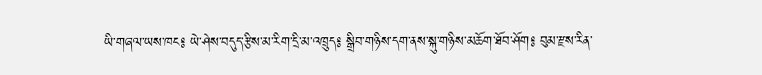ཡི་གཞལ་ཡས་ཁང༔ ཡེ་ཤེས་བདུད་རྩིས་མ་རིག་དྲི་མ་འཁྲུད༔ སྒྲིབ་གཉིས་དག་ནས་སྐུ་གཉིས་མཆོག་ཐོབ་ཤོག༔ བུམ་རྫས་རིན་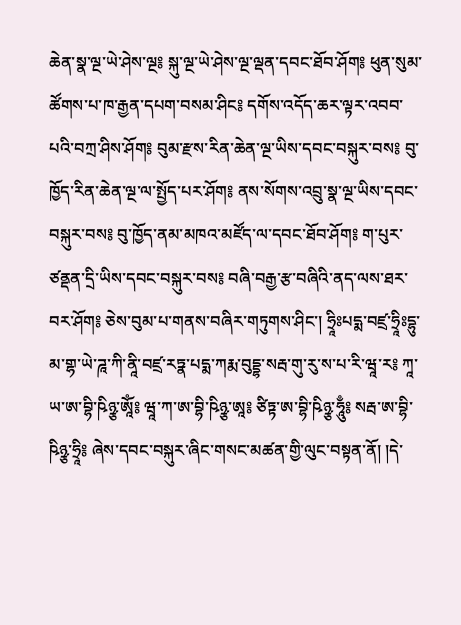ཆེན་སྣ་ལྔ་ཡེ་ཤེས་ལྔ༔ སྐུ་ལྔ་ཡེ་ཤེས་ལྔ་ལྡན་དབང་ཐོབ་ཤོག༔ ཕུན་སུམ་ཚོགས་པ་ཁ་རྒྱན་དཔག་བསམ་ཤིང༔ དགོས་འདོད་ཆར་ལྟར་འབབ་པའི་བཀྲ་ཤིས་ཤོག༔ བུམ་རྫས་རིན་ཆེན་ལྔ་ཡིས་དབང་བསྐུར་བས༔ བུ་ཁྱོད་རིན་ཆེན་ལྔ་ལ་སྤྱོད་པར་ཤོག༔ ནས་སོགས་འབྲུ་སྣ་ལྔ་ཡིས་དབང་བསྐུར་བས༔ བུ་ཁྱོད་ནམ་མཁའ་མཛོད་ལ་དབང་ཐོབ་ཤོག༔ ག་པུར་ཙནྡན་དྲི་ཡིས་དབང་བསྐུར་བས༔ བཞི་བརྒྱ་རྩ་བཞིའི་ནད་ལས་ཐར་བར་ཤོག༔ ཅེས་བུམ་པ་གནས་བཞིར་གཏུགས་ཤིང་། ཧྲཱིཿཔདྨ་བཛྲ་ཧྲཱིཿདྷུ་མ་གྷ་ཡེ་ཌཱ་ཀི་ནཱི་བཛྲ་རཏྣ་པདྨ་ཀརྨ་བུདྡྷ་སརྦ་གུ་རུ་ས་པ་རི་ཝཱ་ར༔ ཀཱ་ཡ་ཨ་བྷི་ཥིཉྩ་ཨཱོཾ༔ ཝཱ་ཀ་ཨ་བྷི་ཥིཉྩ་ཨཱ༔ ཙིཏྟ་ཨ་བྷི་ཥིཉྩ་ཧཱུྃ༔ སརྦ་ཨ་བྷི་ཥིཉྩ་ཧྲཱི༔ ཞེས་དབང་བསྐུར་ཞིང་གསང་མཚན་གྱི་ལུང་བསྟན་ནོ། །དེ་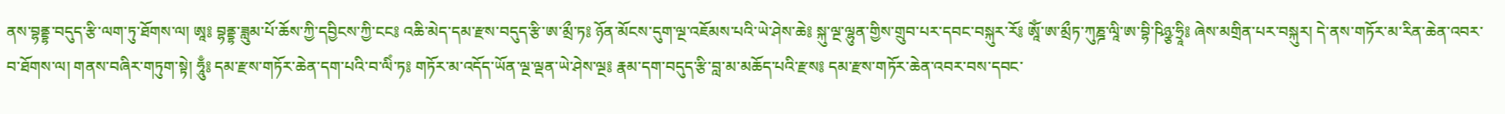ནས་བྷནྡྷ་བདུད་རྩི་ལག་ཏུ་ཐོགས་ལ། ཨཱ༔ བྷནྡྷ་ཟླུམ་པོ་ཆོས་ཀྱི་དབྱིངས་ཀྱི་ངང༔ འཆི་མེད་དམ་རྫས་བདུད་རྩི་ཨ་མྲྀ་ཏ༔ ཉོན་མོངས་དུག་ལྔ་འཇོམས་པའི་ཡེ་ཤེས་ཆེ༔ སྐུ་ལྔ་ལྷུན་གྱིས་གྲུབ་པར་དབང་བསྐུར་རོ༔ ཨཱོཾ་ཨ་མྲྀཏ་ཀུཎྜ་ལཱི་ཨ་བྷི་ཥིཉྩ་ཧྲཱི༔ ཞེས་མགྲིན་པར་བསྐུར། དེ་ནས་གཏོར་མ་རིན་ཆེན་འབར་བ་ཐོགས་ལ། གནས་བཞིར་གཏུག་སྟེ། ཧཱུྃ༔ དམ་རྫས་གཏོར་ཆེན་དག་པའི་བ་ལིཾ་ཏ༔ གཏོར་མ་འདོད་ཡོན་ལྔ་ལྡན་ཡེ་ཤེས་ལྔ༔ རྣམ་དག་བདུད་རྩི་བླ་མ་མཆོད་པའི་རྫས༔ དམ་རྫས་གཏོར་ཆེན་འབར་བས་དབང་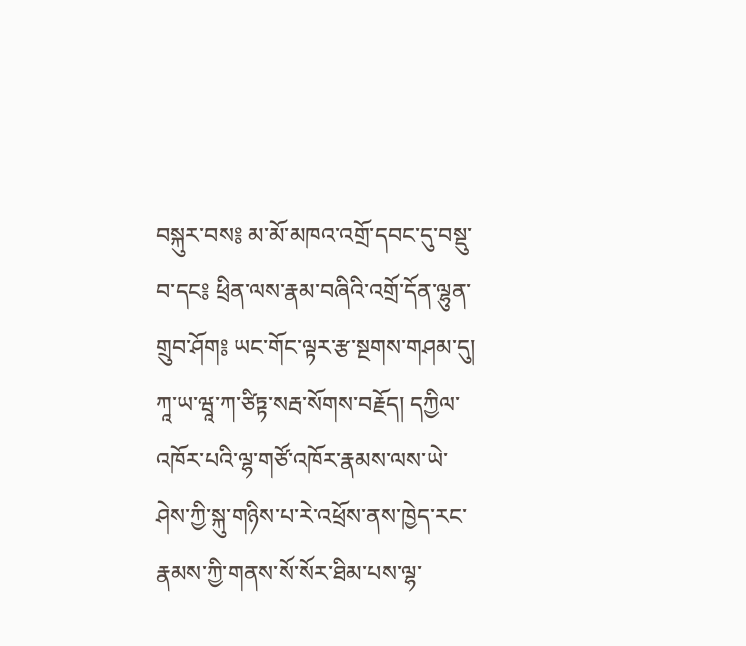བསྐུར་བས༔ མ་མོ་མཁའ་འགྲོ་དབང་དུ་བསྡུ་བ་དང༔ ཕྲིན་ལས་རྣམ་བཞིའི་འགྲོ་དོན་ལྷུན་གྲུབ་ཤོག༔ ཡང་གོང་ལྟར་རྩ་སྔགས་གཤམ་དུ། ཀཱ་ཡ་ཝཱ་ཀ་ཙིཏྟ་སརྦ་སོགས་བརྗོད། དཀྱིལ་འཁོར་པའི་ལྷ་གཙོ་འཁོར་རྣམས་ལས་ཡེ་ཤེས་ཀྱི་སྐུ་གཉིས་པ་རེ་འཕྲོས་ནས་ཁྱེད་རང་རྣམས་ཀྱི་གནས་སོ་སོར་ཐིམ་པས་ལྷ་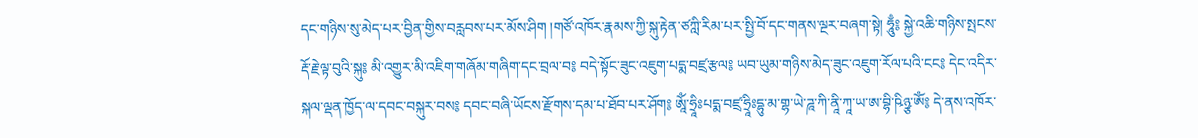དང་གཉིས་སུ་མེད་པར་བྱིན་གྱིས་བརླབས་པར་མོས་ཤིག །གཙོ་འཁོར་རྣམས་ཀྱི་སྐུ་རྟེན་ཙཀླི་རིམ་པར་སྤྱི་བོ་དང་གནས་ལྔར་བཞག་སྟེ། ཧཱུྃ༔ སྐྱེ་འཆི་གཉིས་སྤངས་རྡོ་རྗེ་ལྟ་བུའི་སྐུ༔ མི་འགྱུར་མི་འཇིག་གཞོམ་གཞིག་དང་བྲལ་བ༔ བདེ་སྟོང་ཟུང་འཇུག་པདྨ་བཛྲ་རྩལ༔ ཡབ་ཡུམ་གཉིས་མེད་ཟུང་འཇུག་རོལ་པའི་ངང༔ དེང་འདིར་སྐལ་ལྡན་ཁྱོད་ལ་དབང་བསྐུར་བས༔ དབང་བཞི་ཡོངས་རྫོགས་དམ་པ་ཐོབ་པར་ཤོག༔ ཨཱོཾ་ཧྲཱིཿཔདྨ་བཛྲ་ཧྲཱིཿདྷུ་མ་གྷ་ཡེ་ཌཱ་ཀི་ནཱི་ཀཱ་ཡ་ཨ་བྷི་ཥིཉྩ་ཨོཾ༔ དེ་ནས་འཁོར་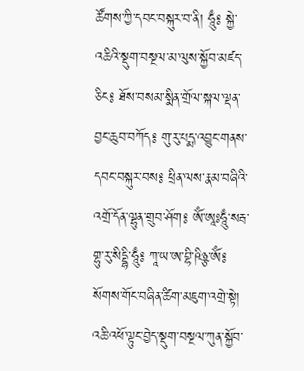ཚོགས་ཀྱི་དབང་བསྐུར་བ་ནི། ཧཱུྃ༔ སྐྱེ་འཆིའི་སྡུག་བསྔལ་མ་ལུས་སྐྱོབ་མཛད་ཅིང༔ ཐོས་བསམ་སྨིན་གྲོལ་སྐལ་ལྡན་བྱང་ཆུབ་བཀོད༔ གུ་རུ་པདྨ་འབྱུང་གནས་དབང་བསྐུར་བས༔ ཕྲིན་ལས་རྣམ་བཞིའི་འགྲོ་དོན་ལྷུན་གྲུབ་ཤོག༔ ཨོཾ་ཨཱཿཧཱུྃ་སརྦ་གྷུ་རུ་སིདྡྷི་ཧཱུྃ༔ ཀཱ་ཡ་ཨ་བྷི་ཥིཉྩ་ཨོཾ༔ སོགས་གོང་བཞིན་ཚིག་མཇུག་འགྲེ་སྟེ། འཆི་འཕོ་ལྟུང་བྱེད་སྡུག་བསྔལ་ཀུན་སྐྱོབ་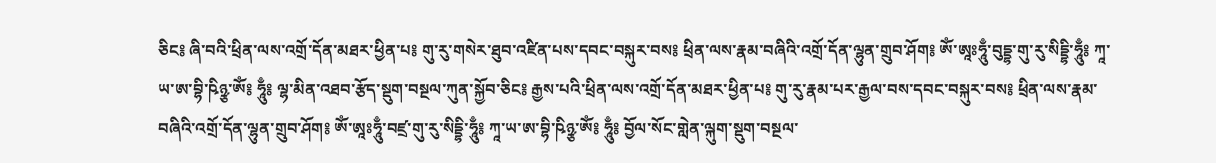ཅིང༔ ཞི་བའི་ཕྲིན་ལས་འགྲོ་དོན་མཐར་ཕྱིན་པ༔ གུ་རུ་གསེར་ཐུབ་འཛིན་པས་དབང་བསྐུར་བས༔ ཕྲིན་ལས་རྣམ་བཞིའི་འགྲོ་དོན་ལྷུན་གྲུབ་ཤོག༔ ཨོཾ་ཨཱཿཧཱུྃ་བུདྡྷ་གུ་རུ་སིདྡྷི་ཧཱུྃ༔ ཀཱ་ཡ་ཨ་བྷི་ཥིཉྩ་ཨོཾ༔ ཧཱུྃ༔ ལྷ་མིན་འཐབ་རྩོད་སྡུག་བསྔལ་ཀུན་སྐྱོབ་ཅིང༔ རྒྱས་པའི་ཕྲིན་ལས་འགྲོ་དོན་མཐར་ཕྱིན་པ༔ གུ་རུ་རྣམ་པར་རྒྱལ་བས་དབང་བསྐུར་བས༔ ཕྲིན་ལས་རྣམ་བཞིའི་འགྲོ་དོན་ལྷུན་གྲུབ་ཤོག༔ ཨོཾ་ཨཱཿཧཱུྃ་བཛྲ་གུ་རུ་སིདྡྷི་ཧཱུྃ༔ ཀཱ་ཡ་ཨ་བྷི་ཥིཉྩ་ཨོཾ༔ ཧཱུྃ༔ བྱོལ་སོང་གླེན་ལྐུག་སྡུག་བསྔལ་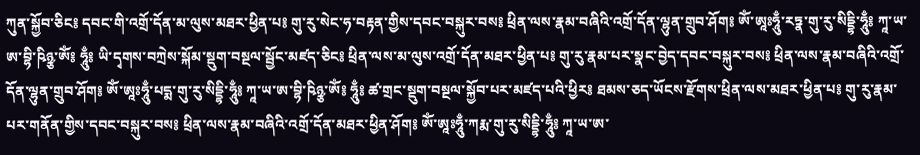ཀུན་སྐྱོབ་ཅིང༔ དབང་གི་འགྲོ་དོན་མ་ལུས་མཐར་ཕྱིན་པ༔ གུ་རུ་སེང་ཧ་བརྟན་གྱིས་དབང་བསྐུར་བས༔ ཕྲིན་ལས་རྣམ་བཞིའི་འགྲོ་དོན་ལྷུན་གྲུབ་ཤོག༔ ཨོཾ་ཨཱཿཧཱུྃ་རཏྣ་གུ་རུ་སིདྡྷི་ཧཱུྃ༔ ཀཱ་ཡ་ཨ་བྷི་ཥིཉྩ་ཨོཾ༔ ཧཱུྃ༔ ཡི་དྭགས་བཀྲེས་སྐོམ་སྡུག་བསྔལ་སྦྱོང་མཛད་ཅིང༔ ཕྲིན་ལས་མ་ལུས་འགྲོ་དོན་མཐར་ཕྱིན་པ༔ གུ་རུ་རྣམ་པར་སྣང་བྱེད་དབང་བསྐུར་བས༔ ཕྲིན་ལས་རྣམ་བཞིའི་འགྲོ་དོན་ལྷུན་གྲུབ་ཤོག༔ ཨོཾ་ཨཱཿཧཱུྃ་པདྨ་གུ་རུ་སིདྡྷི་ཧཱུྃ༔ ཀཱ་ཡ་ཨ་བྷི་ཥིཉྩ་ཨོཾ༔ ཧཱུྃ༔ ཚ་གྲང་སྡུག་བསྔལ་སྐྱོབ་པར་མཛད་པའི་ཕྱིར༔ ཐམས་ཅད་ཡོངས་རྫོགས་ཕྲིན་ལས་མཐར་ཕྱིན་པ༔ གུ་རུ་རྣམ་པར་གནོན་གྱིས་དབང་བསྐུར་བས༔ ཕྲིན་ལས་རྣམ་བཞིའི་འགྲོ་དོན་མཐར་ཕྱིན་ཤོག༔ ཨོཾ་ཨཱཿཧཱུྃ་ཀརྨ་གུ་རུ་སིདྡྷི་ཧཱུྃ༔ ཀཱ་ཡ་ཨ་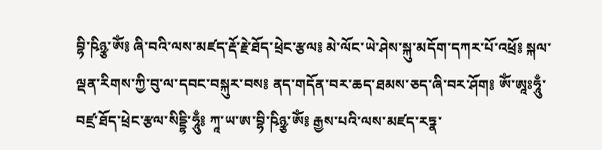བྷི་ཥིཉྩ་ཨོཾ༔ ཞི་བའི་ལས་མཛད་རྡོ་རྗེ་ཐོད་ཕྲེང་རྩལ༔ མེ་ལོང་ཡེ་ཤེས་སྐུ་མདོག་དཀར་པོ་འཕྲོ༔ སྐལ་ལྡན་རིགས་ཀྱི་བུ་ལ་དབང་བསྐུར་བས༔ ནད་གདོན་བར་ཆད་ཐམས་ཅད་ཞི་བར་ཤོག༔ ཨོཾ་ཨཱཿཧཱུྃ་བཛྲ་ཐོད་ཕྲེང་རྩལ་སིདྡྷི་ཧཱུྃ༔ ཀཱ་ཡ་ཨ་བྷི་ཥིཉྩ་ཨོཾ༔ རྒྱས་པའི་ལས་མཛད་རཏྣ་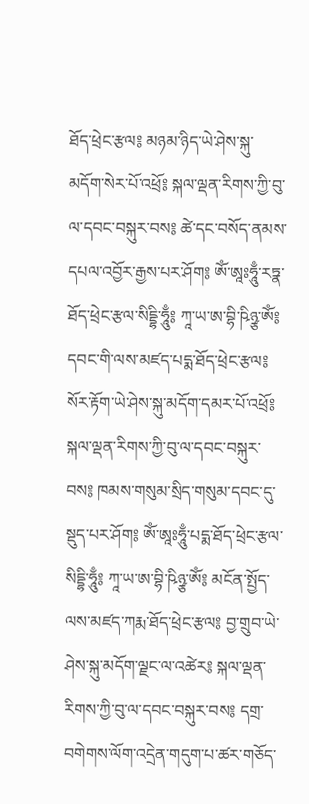ཐོད་ཕྲེང་རྩལ༔ མཉམ་ཉིད་ཡེ་ཤེས་སྐུ་མདོག་སེར་པོ་འཕྲོ༔ སྐལ་ལྡན་རིགས་ཀྱི་བུ་ལ་དབང་བསྐུར་བས༔ ཚེ་དང་བསོད་ནམས་དཔལ་འབྱོར་རྒྱས་པར་ཤོག༔ ཨོཾ་ཨཱཿཧཱུྃ་རཏྣ་ཐོད་ཕྲེང་རྩལ་སིདྡྷི་ཧཱུྃ༔ ཀཱ་ཡ་ཨ་བྷི་ཥིཉྩ་ཨོཾ༔ དབང་གི་ལས་མཛད་པདྨ་ཐོད་ཕྲེང་རྩལ༔ སོར་རྟོག་ཡེ་ཤེས་སྐུ་མདོག་དམར་པོ་འཕྲོ༔ སྐལ་ལྡན་རིགས་ཀྱི་བུ་ལ་དབང་བསྐུར་བས༔ ཁམས་གསུམ་སྲིད་གསུམ་དབང་དུ་སྡུད་པར་ཤོག༔ ཨོཾ་ཨཱཿཧཱུྃ་པདྨ་ཐོད་ཕྲེང་རྩལ་སིདྡྷི་ཧཱུྃ༔ ཀཱ་ཡ་ཨ་བྷི་ཥིཉྩ་ཨོཾ༔ མངོན་སྤྱོད་ལས་མཛད་ཀརྨ་ཐོད་ཕྲེང་རྩལ༔ བྱ་གྲུབ་ཡེ་ཤེས་སྐུ་མདོག་ལྗང་ལ་འཚེར༔ སྐལ་ལྡན་རིགས་ཀྱི་བུ་ལ་དབང་བསྐུར་བས༔ དགྲ་བགེགས་ལོག་འདྲེན་གདུག་པ་ཚར་གཅོད་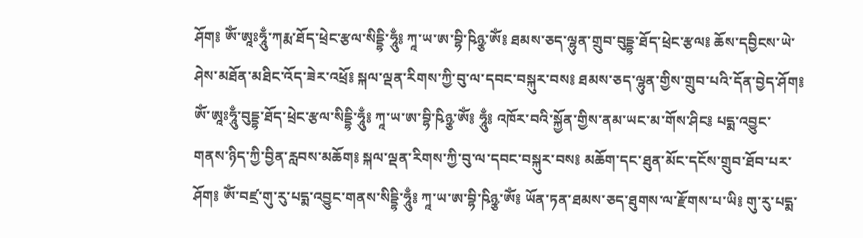ཤོག༔ ཨོཾ་ཨཱཿཧཱུྃ་ཀརྨ་ཐོད་ཕྲེང་རྩལ་སིདྡྷི་ཧཱུྃ༔ ཀཱ་ཡ་ཨ་བྷི་ཥིཉྩ་ཨོཾ༔ ཐམས་ཅད་ལྷུན་གྲུབ་བུདྡྷ་ཐོད་ཕྲེང་རྩལ༔ ཆོས་དབྱིངས་ཡེ་ཤེས་མཐོན་མཐིང་འོད་ཟེར་འཕྲོ༔ སྐལ་ལྡན་རིགས་ཀྱི་བུ་ལ་དབང་བསྐུར་བས༔ ཐམས་ཅད་ལྷུན་གྱིས་གྲུབ་པའི་དོན་བྱེད་ཤོག༔ ཨོཾ་ཨཱཿཧཱུྃ་བུདྡྷ་ཐོད་ཕྲེང་རྩལ་སིདྡྷི་ཧཱུྃ༔ ཀཱ་ཡ་ཨ་བྷི་ཥིཉྩ་ཨོཾ༔ ཧཱུྃ༔ འཁོར་བའི་སྐྱོན་གྱིས་ནམ་ཡང་མ་གོས་ཤིང༔ པདྨ་འབྱུང་གནས་ཉིད་ཀྱི་བྱིན་རླབས་མཆོག༔ སྐལ་ལྡན་རིགས་ཀྱི་བུ་ལ་དབང་བསྐུར་བས༔ མཆོག་དང་ཐུན་མོང་དངོས་གྲུབ་ཐོབ་པར་ཤོག༔ ཨོཾ་བཛྲ་གུ་རུ་པདྨ་འབྱུང་གནས་སིདྡྷི་ཧཱུྃ༔ ཀཱ་ཡ་ཨ་བྷི་ཥིཉྩ་ཨོཾ༔ ཡོན་ཏན་ཐམས་ཅད་ཐུགས་ལ་རྫོགས་པ་ཡི༔ གུ་རུ་པདྨ་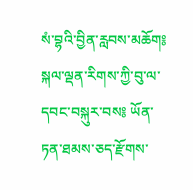སཾ་བྷའི་བྱིན་རླབས་མཆོག༔ སྐལ་ལྡན་རིགས་ཀྱི་བུ་ལ་དབང་བསྐུར་བས༔ ཡོན་ཏན་ཐམས་ཅད་རྫོགས་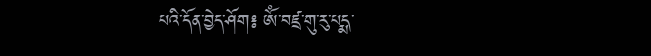པའི་དོན་བྱེད་ཤོག༔ ཨོཾ་བཛྲ་གུ་རུ་པདྨ་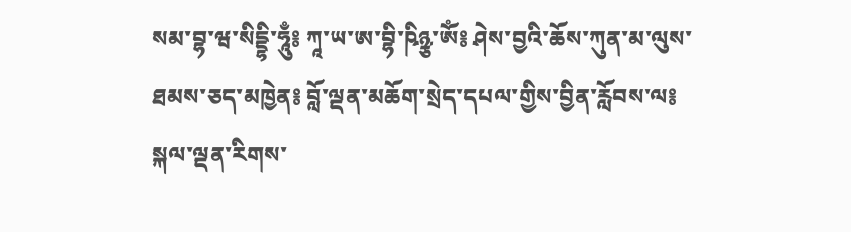སམ་བྷ་ཝ་སིདྡྷི་ཧཱུྃ༔ ཀཱ་ཡ་ཨ་བྷི་ཥིཉྩ་ཨོཾ༔ ཤེས་བྱའི་ཆོས་ཀུན་མ་ལུས་ཐམས་ཅད་མཁྱེན༔ བློ་ལྡན་མཆོག་སྲེད་དཔལ་གྱིས་བྱིན་རློབས་ལ༔ སྐལ་ལྡན་རིགས་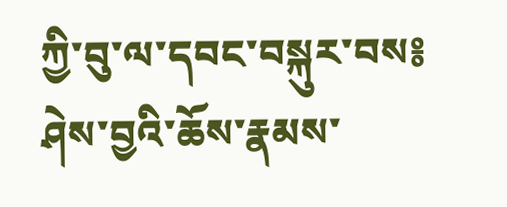ཀྱི་བུ་ལ་དབང་བསྐུར་བས༔ ཤེས་བྱའི་ཆོས་རྣམས་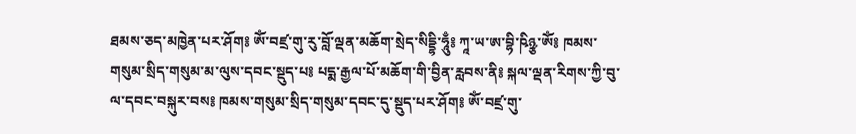ཐམས་ཅད་མཁྱེན་པར་ཤོག༔ ཨོཾ་བཛྲ་གུ་རུ་བློ་ལྡན་མཆོག་སྲེད་སིདྡྷི་ཧཱུྃ༔ ཀཱ་ཡ་ཨ་བྷི་ཥིཉྩ་ཨོཾ༔ ཁམས་གསུམ་སྲིད་གསུམ་མ་ལུས་དབང་སྡུད་པ༔ པདྨ་རྒྱལ་པོ་མཆོག་གི་བྱིན་རླབས་ནི༔ སྐལ་ལྡན་རིགས་ཀྱི་བུ་ལ་དབང་བསྐུར་བས༔ ཁམས་གསུམ་སྲིད་གསུམ་དབང་དུ་སྡུད་པར་ཤོག༔ ཨོཾ་བཛྲ་གུ་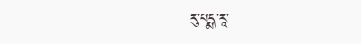རུ་པདྨ་རཱ་